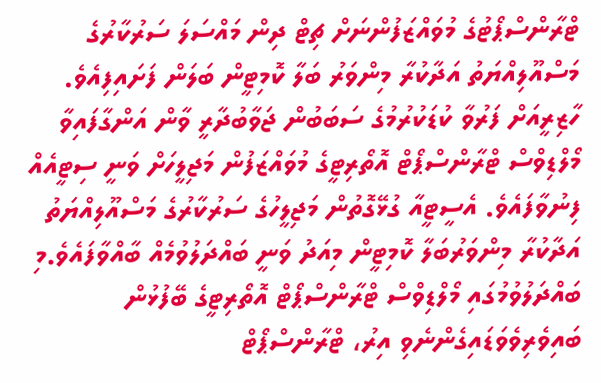ޓްރާންސްޕޯޓުގެ މުވައްޒަފުންނަށް ޗިޓް ދިން މައްސަލަ ސަރުކާރުގެ މަސްއޫލިއްޔަތު އަދާކުރާ މިންވަރު ބަލާ ކޮމިޓީން ބަލަން ފަށައިފިއެވެ.
ހާޒިރީއަށް ފަރުވާ ކުޑަކުރުމުގެ ސަބަބުން ޖަވާބުދާރީ ވާން އަންގާފައިވާ މޯލްޑިވްސް ޓްރާންސްޕޯޓް އޮތޯރިޓީގެ މުވައްޒަފުން މަޖިލީހަށް ވަނީ ސިޓީއެއް ފިނުވާފައެވެ. އެސީޓީއާ ގުޅޭގޮތުން މަޖިލީހުގެ ސަރުކާރުގެ މަސްއޫލިއްޔަތު އަދާކުރާ މިންވަރުބަލާ ކޮމިޓީން މިއަދު ވަނީ ބައްދަލުވުމެއް ބާއްވާފައެވެ.މި ބައްދަލުވުމުގައި މޯލްޑިވްސް ޓްރާންސްޕޯޓް އޮތޯރިޓީގެ ބޭފުޅުން ބައިވެރިވެވަޑައިގެންނެވި އިރު، ޓްރާންސްޕޯޓް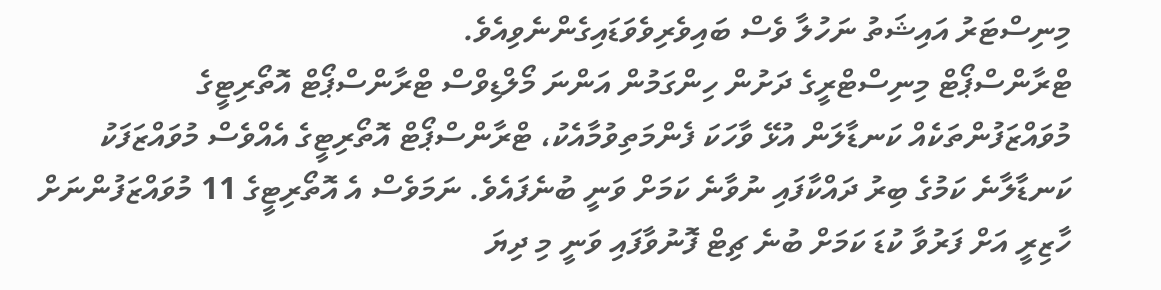މިނިސްޓަރު އައިޝަތު ނަހުލާ ވެސް ބައިވެރިވެވަޑައިގެންނެވިއެވެ.
ޓްރާންސްޕޯޓް މިނިސްޓްރީގެ ދަށުން ހިންގަމުން އަންނަ މޯލްޑިވްސް ޓްރާންސްޕޯޓް އޮތޯރިޓީގެ މުވައްޒަފުންތަކެއް ކަނޑާލަން އުޅޭ ވާހަކަ ފެންމަތިވުމާއެކު، ޓްރާންސްޕޯޓް އޮތޯރިޓީގެ އެއްވެސް މުވައްޒަފަކު ކަނޑާލާނެ ކަމުގެ ބިރު ދައްކާފައި ނުވާނެ ކަމަށް ވަނީ ބުނެފައެވެ. ނަމަވެސް އެ އޮތޯރިޓީގެ 11 މުވައްޒަފުންނަށް ހާޒިރީ އަށް ފަރުވާ ކުޑަ ކަމަށް ބުނެ ޗިޓް ފޮނުވާފައި ވަނީ މި ދިޔަ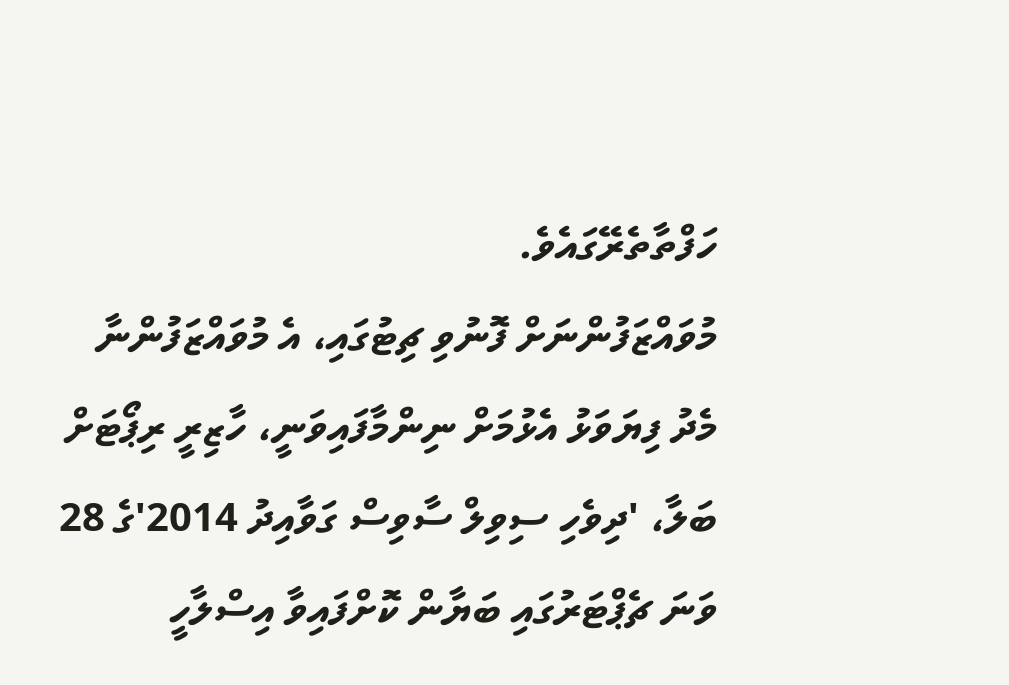ހަފްތާތެރޭގައެވެ.
މުވައްޒަފުންނަށް ފޮނުވި ޗިޓުގައި، އެ މުވައްޒަފުންނާ މެދު ފިޔަވަޅު އެޅުމަށް ނިންމާފައިވަނީ، ހާޒިރީ ރިޕޯޓަށް ބަލާ، 'ދިވެހި ސިވިލް ސާވިސް ގަވާއިދު 2014'ގެ 28 ވަނަ ޗެޕްޓަރުގައި ބަޔާން ކޮށްފައިވާ އިސްލާހީ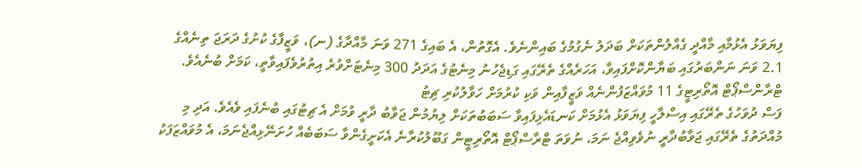ފިޔަވަޅު އެޅުމާއި މާއްދީ ގެއްލުންތަކަށް ބަދަލު ނެގުމުގެ ބައިންނެވެ. އެގޮތުން، އެ ބައިގެ 271 ވަނަ މާއްދާގެ (ނ)، ވަޒީފާގެ ކުށުގެ ދަރަޖަ ތިނެއްގެ 2.1 ވަނަ ނަންބަރުގައި ބަޔާންކޮށްފައިވާ، އަހަރެއްގެ ތެރޭގައި ގަޑިޖެހުނު މިނެޓުގެ އަދަދު 300 މިނެޓަށްވުރެ އިތުރުވެފައިވާތީ، ކަމަށް ބުނެއެވެ.
ޓްރާންސްޕޯޓް އޮތޯރިޓީގެ 11 މުވައްޒަފުންނެއް ވަޒީފާއިން ވަކި ކުރުމަށް ހަވާލުކުރި ޗިޓު
ފަސް ދުވަހުގެ ތެރޭގައި އިސްލާހީ ފިޔަވަޅު އެޅުމަށް ކަނޑައެޅިފައިވާ ސަބަބުތަކަށް ލިޔުމުން ޖަވާބު ދާރީ ވުމަށް އެ ޗިޓުގައި ބުނެފައި ވެއެވެ. އަދި މި މުއްދަތުގެ ތެރޭގައި ޖަވާބުދާރީ ނުވެވިއްޖެ ނަމަ، ނުވަތަ ޓްރާސްޕޯޓް އޮތޯރިޓީން ގަބޫލުކުރާނެ އެކަށީގެންވާ ސަބަބެއް ހުށަނޭޅިއްޖެނަމަ، އެ މުވައްޒަފަކު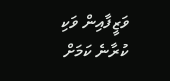ވަޒީފާއިން ވަކި ކުރާނެ ކަމަށް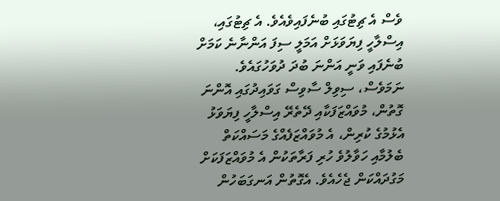ވެސް އެ ޗިޓުގައި ބުނެފައިވެއެވެ. އެ ޗިޓުގައި، އިސްލާހީ ފިޔަވަޅަށް އަމަލީ ސިފަ އަންނާނެ ކަމަށް ބުނެފައި ވަނީ އަންނަ ބުދަ ދުވަހުގައެވެ.
ނަމަވެސް، ސިވިލް ސާވިސް ގަވައިދުގައި އޮންނަ ގޮތުން، މުވައްޒަފަކާއި ދޭތެރޭ އިސްލާހީ ފިޔަވަޅު އެޅުމުގެ ކުރިން، އެ މުވައްޒަފެއްގެ މަސައްކަތް ބެލުމާއި ހަވާލުވެ ހުރި ފަރާތަކުން އެ މުވައްޒަފަކަށް މަގުދައްކަން ޖެހެއެވެ. އެގޮތުން އަނގަބަހުން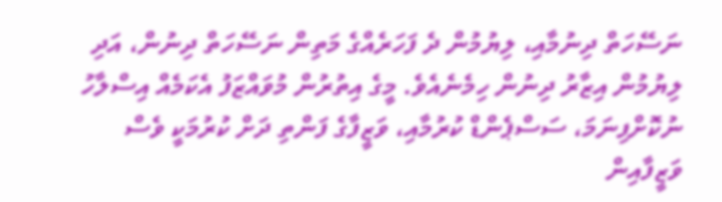ނަސޭހަތް ދިނުމާއި، ލިޔުމުން ދެ ފަހަރެއްގެ މަތިން ނަސޭހަތް ދިނުން، އަދި ލިޔުމުން އިޒާރު ދިނުން ހިމެނެއެވެ. މީގެ އިތުރުން މުވައްޒަފު އެކަމެއް އިސްލާހު ނުކޮށްފިނަމަ، ސަސްޕެންޑް ކުރުމާއި، ވަޒީފާގެ ފަންތި ދަށް ކުރުމަކީ ވެސް ވަޒީފާއިން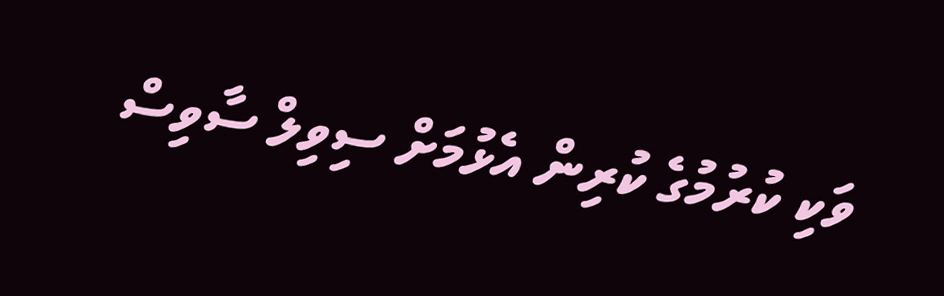ވަކި ކުރުމުގެ ކުރިން އެޅުމަށް ސިވިލް ސާވިސް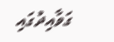ގަވާއިދުގައި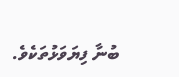ބުނާ ފިޔަވަޅުތަކެވެ.